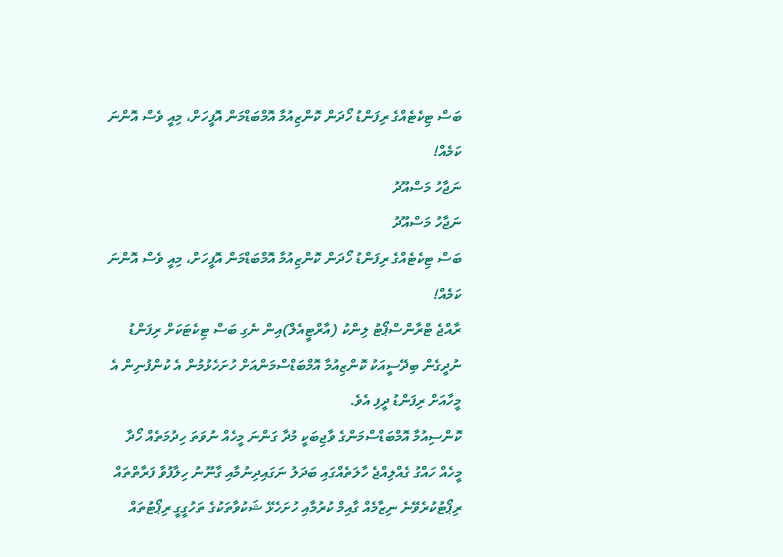ބަސް ޓިކެޓެއްގެ ރިފަންޑު ހޯދަން ކޮންޒިއުމާ އޮމްބަޑްމަން އޮފީހަށް، މިއީ ވެސް އޮންނަ ކަމެއް!
ނަޖާހު މަސްއޫދު
ނަޖާހު މަސްއޫދު
ބަސް ޓިކެޓެއްގެ ރިފަންޑު ހޯދަން ކޮންޒިއުމާ އޮމްބަޑްމަން އޮފީހަށް، މިއީ ވެސް އޮންނަ ކަމެއް!
ރާއްޖެ ޓްރާންސްޕޯޓު ލިންކު (އާރްޓީއެލް)އިން ނެގި ބަސް ޓިކެޓަކަށް ރިފަންޑު ނުދީގެން ބިދޭސީއަކު ކޮންޒިއުމާ އޮމްބަޑްސްމަންއަށް ހުށަހެޅުމުން އެ ކުންފުނިން އެ މީހާއަށް ރިފަންޑު ދީފި އެވެ.
ކޮންސިއުމާ އޮމްބަޑްސްމަންގެ ވާޖިބަކީ މުދާ ގަންނަ މީހެއް ނުވަތަ ހިދުމަތެއް ހޯދާ މީހެއް ހައްގު ގެއްލިއްޖެ ހާލަތެއްގައި ބަދަލު ނަގައިދިނުމާއި ގާނޫނު ހިލާފުވާ ފަރާތްތައް ރިޕޯޓުކުރެވޭނެ ނިޒާމެއް ގާއިމް ކުރުމާއި ހުށަހެޅޭ ޝަކުވާތަކުގެ ތަހުގީގީ ރިޕޯޓުތައް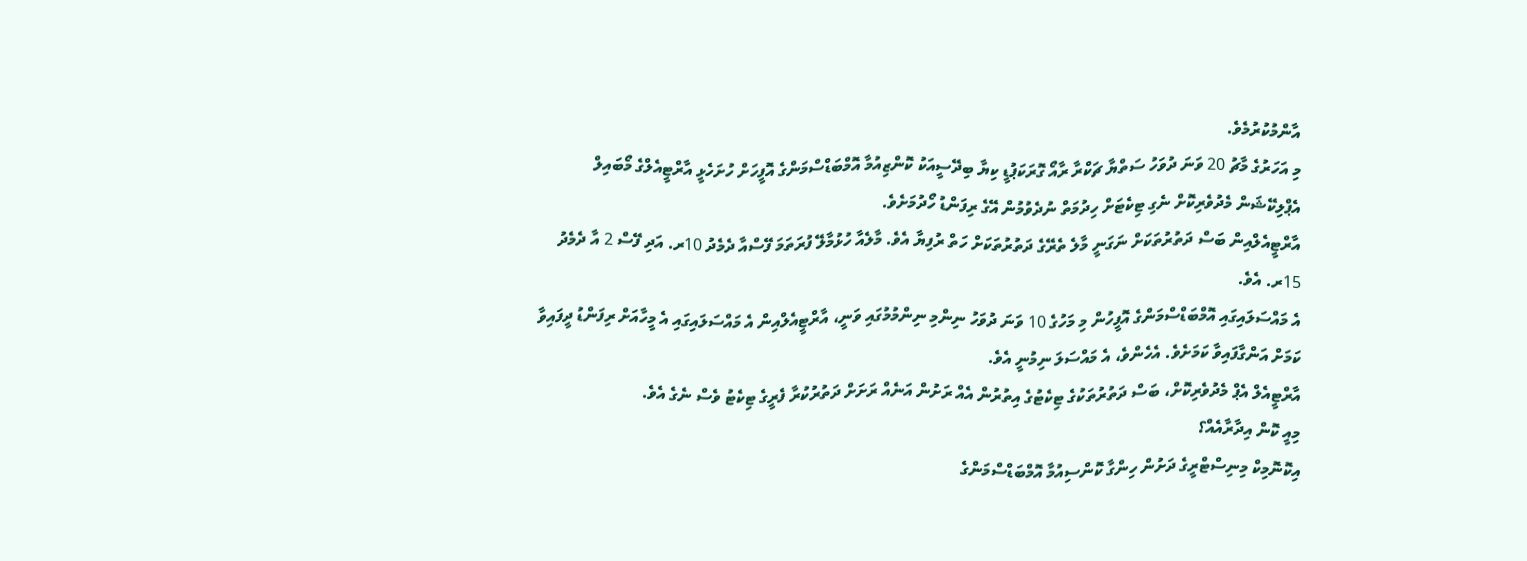އާންމުކުރުމެވެ.
މި އަހަރުގެ މާޗު 20 ވަނަ ދުވަހު ސަތްޔާ ޗަކްރާ ރާއޯ ގޮރަކަޕުޑީ ކިޔާ ބިދޭސީއަކު ކޮންޒިއުމާ އޮމްބަޑްސްމަންގެ އޮފީހަށް ހުށަހެޅީ އާރްޓީއެލްގެ މޯބައިލް އެޕްލިކޭޝަން މެދުވެރިކޮށް ނެގި ޓިކެޓަށް ހިދުމަތް ނުދެވުމުން އޭގެ ރިފަންޑު ހޯދުމަށެވެ.
އާރްޓީއެލްއިން ބަސް ދަތުރުތަކަށް ނަގަނީ މާލެ ތެރޭގެ ދަތުރުތަކަށް ހަތް ރުފިޔާ އެވެ. މާލެއާ ހުޅުމާލޭ ފުރަތަމަ ފޭސްއާ ދެމެދު 10ރ. އަދި ފޭސް 2 އާ ދެމެދު 15ރ. އެވެ.
އެ މައްސަލައިގައި އޮމްބަޑްސްމަންގެ އޮފީހުން މި މަހުގެ 10 ވަނަ ދުވަހު ނިންމި ނިންމުމުގައި ވަނީ، އާރްޓީއެލްއިން އެ މައްސަލައިގައި އެ މީހާއަށް ރިފަންޑު ދީފައިވާ ކަމަށް އަންގާފައިވާ ކަމަށެވެ. އެހެންވެ، އެ މައްސަލަ ނިމުނީ އެވެ.
އާރްޓީއެލް އެޕް މެދުވެރިކޮށް، ބަސް ދަތުރުތަކުގެ ޓިކެޓުގެ އިތުރުން އެއް ރަށުން އަނެއް ރަށަށް ދަތުރުކުރާ ފެރީގެ ޓިކެޓު ވެސް ނެގެ އެވެ.
މިއީ ކޮން އިދާރާއެއް؟
އިކޮނޮމިކް މިނިސްޓްރީގެ ދަށުން ހިންގާ ކޮންސިއުމާ އޮމްބަޑްސްމަންގެ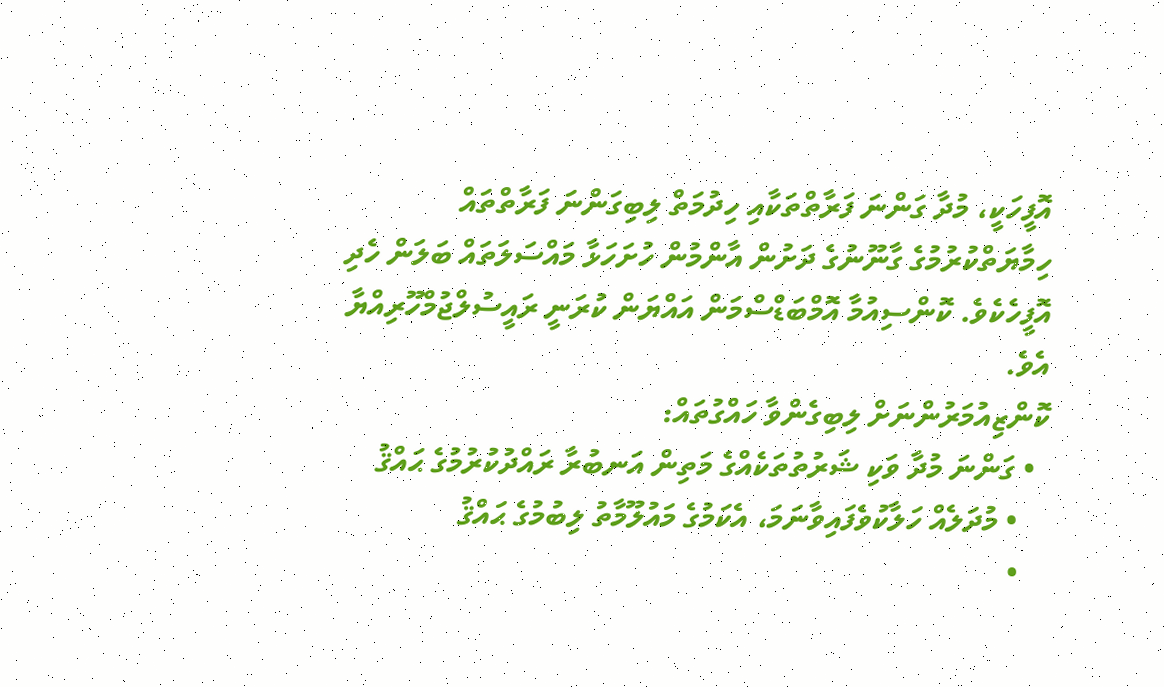އޮފީހަކީ، މުދާ ގަންނަ ފަރާތްތަކާއި ހިދުމަތް ލިބިގަންނަ ފަރާތްތައް ހިމާޔަތްކުރުމުގެ ގާނޫނުގެ ދަށުން އާންމުން ހުށަހަޅާ މައްސަލަތައް ބަލަން ހެދި އޮފީހެކެވެ. ކޮންސިއުމާ އޮމްބަޑްސްމަން އައްޔަން ކުރަނީ ރައީސުލްޖުމްހޫރިއްޔާ އެވެ.
ކޮންޒިއުމަރުންނަށް ލިބިގެންވާ ހައްގުތައް:
  • ގަންނަ މުދާ ވަކި ޝަރުތުތަކެއްގެ މަތިން އަނބުރާ ރައްދުކުރުމުގެ ޙައްޤު
    • މުދަލެއް ހަލާކުވެފައިވާނަމަ، އެކަމުގެ މައުލޫމާތު ލިބުމުގެ ޙައްޤު
    •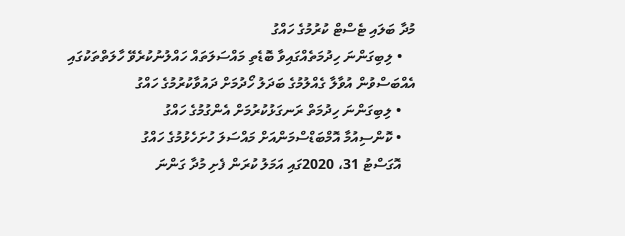މުދާ ބަލައި ޓެސްޓް ކުރުމުގެ ހައްގު
    • ލިބިގަންނަ ހިދުމަތެއްގައިވާ ބޮޑެތި މައްސަލަތައް ހައްލުނުކުރެވޭ ހާލަތްތަކުގައި އެއްބަސްވުން އުވާލާ ގެއްލުމުގެ ބަދަލު ހޯދުމަށް ދައުވާކުރުމުގެ ހައްގު
    • ލިބިގަންނަ ހިދުމަތް ރަނގަޅުކުރުމަށް އެންގުމުގެ ހައްގު
    • ކޮންސިއުމާ އޮމްބަޑްސްމަންއަށް މައްސަލަ ހުށަހެޅުމުގެ ހައްގު
    އޮގަސްޓު 31، 2020ގައި އަމަލު ކުރަން ފެށި މުދާ ގަންނަ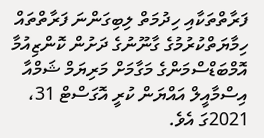ފަރާތްތަކާއި ހިދުމަތް ލިބިގަންނަ ފަރާތްތައް ހިމާޔަތްކުރުމުގެ ގާނޫނުގެ ދަށުން ކޮންޒިއުމާ އޮމްބަޑްސްމަންގެ މަގާމަށް މަރިޔަމް ޝަމްއާ އިސްމާއީލް އައްޔަން ކުރީ އޮގަސްޓް 31، 2021ގަ އެވެ.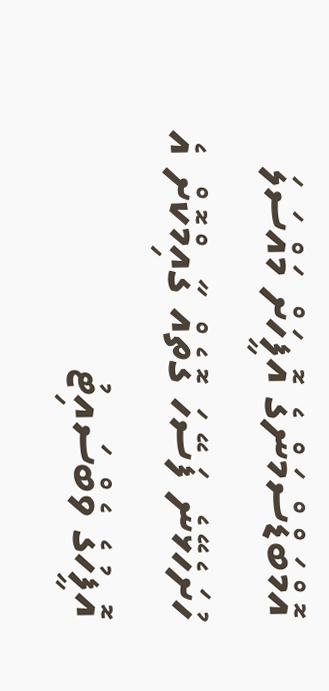އޮމްބަޑްސްމަންގެ އޮފީހަށް މައްސަލަ ހުށަހެޅޭނެ ފަސޭހަ ގޮތެއް ގާއިމްކޮށް އެ އޮފީހުގެ ވެބްސައިޓު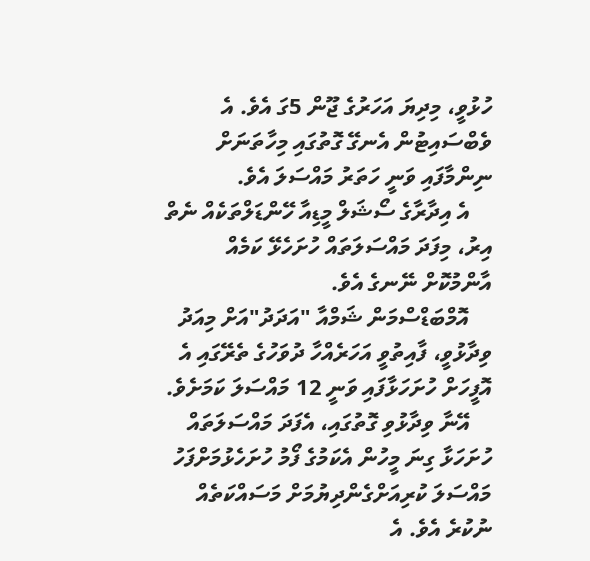ހުޅުވީ، މިދިޔަ އަހަރުގެ ޖޫން 5ގަ އެވެ. އެ ވެބްސައިޓުން އެނގޭ ގޮތުގައި މިހާތަނަށް ނިންމާފައި ވަނީ ހަތަރު މައްސަލަ އެވެ.
    އެ އިދާރާގެ ސޯޝަލް މީޑިއާ ހޭންޑަލްތަކެއް ނެތް އިރު، މިފަދަ މައްސަލަތައް ހުށަހެޅޭ ކަމެއް އާންމުކޮށް ނޭނގެ އެވެ.
    އޮމްބަޑްސްމަން ޝަމްއާ "އަދަދު"އަށް މިއަދު ވިދާޅުވީ، ފާއިތުވީ އަހަރެއްހާ ދުވަހުގެ ތެރޭގައި އެ އޮފީހަށް ހުށަހަޅާފައި ވަނީ 12 މައްސަލަ ކަމަށެވެ.
    އޭނާ ވިދާޅުވި ގޮތުގައި، އެފަދަ މައްސަލަތައް ހުށަހަޅާ ގިނަ މީހުން އެކަމުގެ ފޯމު ހުށަހެޅުމަށްފަހު މައްސަލަ ކުރިއަށްގެންދިޔުމަށް މަސައްކަތެއް ނުކުރެ އެވެ. އެ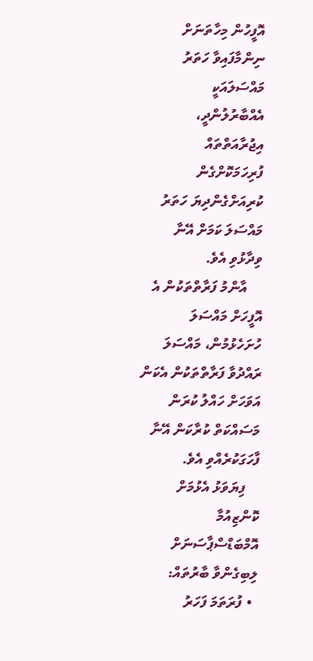އޮފީހުން މިހާތަނަށް ނިންމާފައިވާ ހަތަރު މައްސަލައަކީ އެއްބާރުލުންދީ، އިޖުރާއަތްތައް ފުރިހަމަކޮށްގެން ކުރިއަށްގެންދިޔަ ހަތަރު މައްސަލަ ކަމަށް އޭނާ ވިދާޅުވި އެވެ.
    އާންމު ފަރާތްތަކުން އެ އޮފީހަށް މައްސަލަ ހުށަހެޅުމުން، މައްސަލަ ރައްދުވާ ފަރާތްތަކުން އެކަން އަވަހަށް ހައްލު ކުރަން މަސައްކަތް ކުރާކަން އޭނާ ފާހަގަކުރެއްވި އެވެ.
    ފިޔަވަޅު އެޅުމަށް ކޮންޒިއުމާ އޮމްބަޑްސްޕާސަނަށް ލިބިގެންވާ ބާރުތައް:
  • ފުރަތަމަ ފަހަރު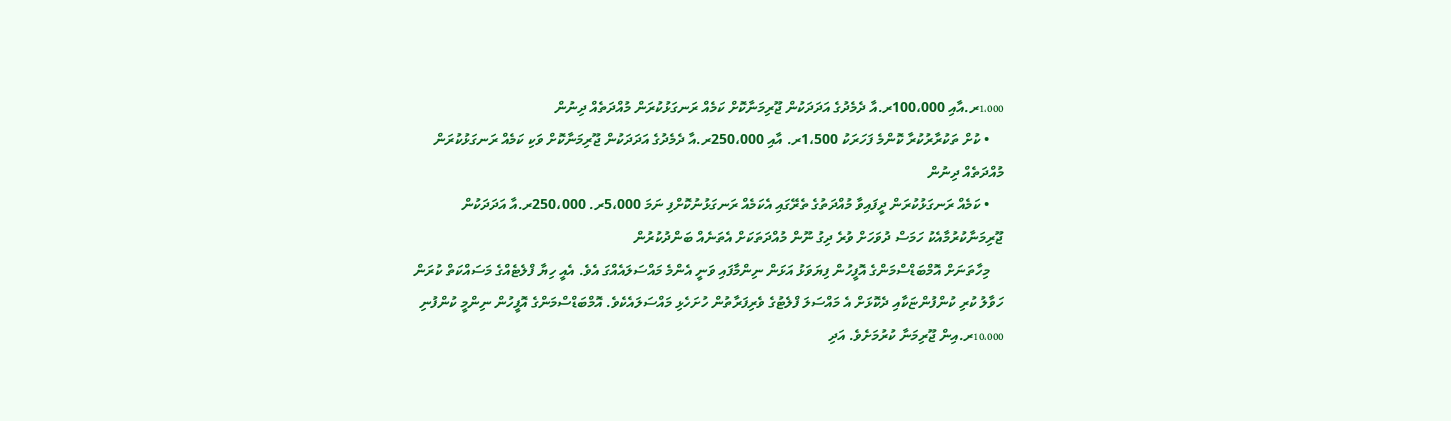1،000ރ.އާއި 100،000ރ.އާ ދެމެދުގެ އަދަދަކުން ޖޫރިމަނާކޮށް ކަމެއް ރަނގަޅުކުރަން މުއްދަތެއް ދިނުން
    • ކުށް ތަކުރާރުކުރާ ކޮންމެ ފަހަރަކު 1،500ރ. އާއި 250،000ރ.އާ ދެމެދުގެ އަދަދަކުން ޖޫރިމަނާކޮށް ވަކި ކަމެއް ރަނގަޅުކުރަން މުއްދަތެއް ދިނުން
    • ކަމެއް ރަނގަޅުކުރަން ދީފައިވާ މުއްދަތުގެ ތެރޭގައި އެކަމެއް ރަނގަޅުނުކޮށްފި ނަމަ 5،000ރ. 250،000ރ.އާ އަދަދަކުން ޖޫރިމަނާކުރުމާއެކު ހަމަސް ދުވަހަށް ވުރެ ދިގު ނޫން މުއްދަތަކަށް އެތަނެއް ބަންދުކުރުން
    މިހާތަނަށް އޮމްބަޑްސްމަންގެ އޮފީހުން ފިޔަވަޅު އަޅަން ނިންމާފައި ވަނީ އެންމެ މައްސަލައެއްގަ އެވެ. އެއީ ހިޔާ ފްލެޓެއްގެ މަސައްކަތް ކުރަން ހަވާލު ކުރި ކުންފުންޏަކާއި ދެކޮޅަށް އެ މައްސަލަ ފްލެޓުގެ ވެރިފަރާތުން ހުށަހެޅި މައްސަލައެކެވެ. އޮމްބަޑްސްމަންގެ އޮފީހުން ނިންމީ ކުންފުނި 10،000ރ.އިން ޖޫރިމަނާ ކުރުމަށެވެ. އަދި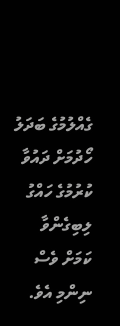ގެއްލުމުގެ ބަދަލު ހޯދުމަށް ދައުވާ ކުރުމުގެ ހައްގު ލިބިގެންވާ ކަމަށް ވެސް ނިންމި އެވެ.